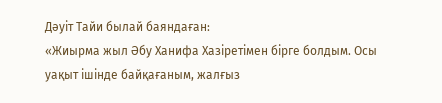Дәуіт Тайи былай баяндаған:
«Жиырма жыл Әбу Ханифа Хазіретімен бірге болдым. Осы уақыт ішінде байқағаным, жалғыз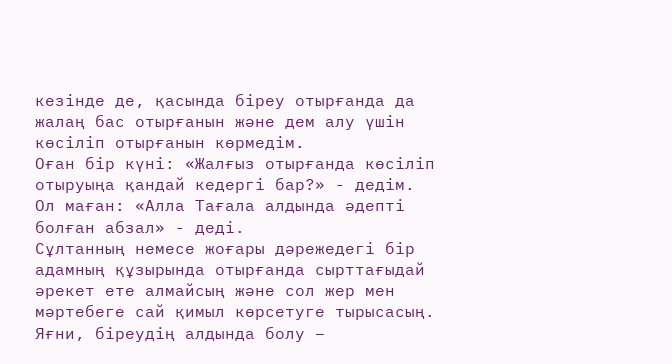кезінде де, қасында біреу отырғанда да жалаң бас отырғанын және дем алу үшін көсіліп отырғанын көрмедім.
Оған бір күні: «Жалғыз отырғанда көсіліп отыруыңа қандай кедергі бар?» - дедім.
Ол маған: «Алла Тағала алдында әдепті болған абзал» - деді.
Сұлтанның немесе жоғары дәрежедегі бір адамның құзырында отырғанда сырттағыдай әрекет ете алмайсың және сол жер мен мәртебеге сай қимыл көрсетуге тырысасың. Яғни, біреудің алдында болу –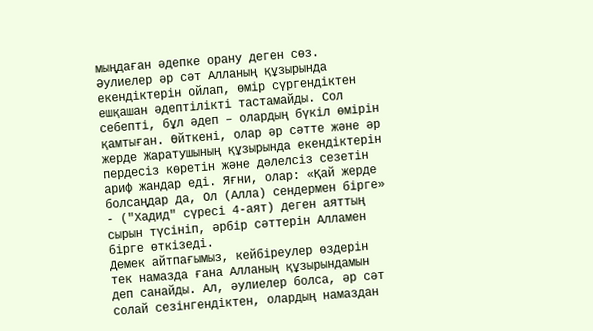мыңдаған әдепке орану деген сөз. Әулиелер әр сәт Алланың құзырында екендіктерін ойлап, өмір сүргендіктен ешқашан әдептілікті тастамайды. Сол себепті, бұл әдеп – олардың бүкіл өмірін қамтыған. Өйткені, олар әр сәтте және әр жерде Жаратушының құзырында екендіктерін пердесіз көретін және дәлелсіз сезетін ариф жандар еді. Яғни, олар: «Қай жерде болсаңдар да, Ол (Алла) сендермен бірге» - ("Хадид" сүресі 4-аят) деген аяттың сырын түсініп, әрбір сәттерін Алламен бірге өткізеді.
Демек айтпағымыз, кейбіреулер өздерін тек намазда ғана Алланың құзырындамын деп санайды. Ал, әулиелер болса, әр сәт солай сезінгендіктен, олардың намаздан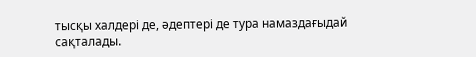тысқы халдері де, әдептері де тура намаздағыдай сақталады.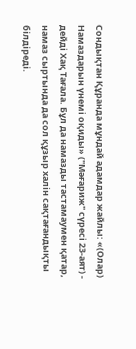Сондықтан Құранда мұндай адамдар жайлы: «(Олар) Намаздарын үнемі оқиды» ("Мәғариж" сүресі 23-аят) - дейді Хақ Тағала. Бұл да намазды тастамаумен қатар, намаз сыртында да сол құзыр халін сақтағандықты білдіреді.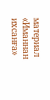материал «Иманнан ихсанға»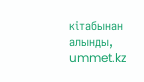кітабынан алынды,
ummet.kz